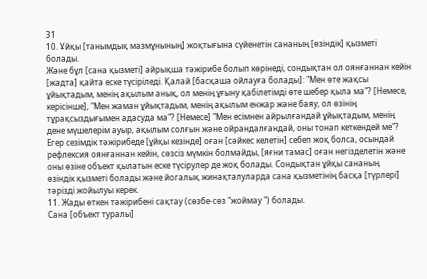31
10. Ұйқы [танымдық мазмұнының] жоқтығына сүйенетін сананың [өзіндік] қызметі
болады.
Және бұл [сана қызметі] айрықша тәжірибе болып көрінеді, сондықтан ол оянғаннан кейін
[жадта] қайта еске түсіріледі. Қалай [басқаша ойлауға болады]: "Мен өте жақсы
ұйықтадым, менің ақылым анық, ол менің ұғыну қабілетімді өте шебер қыла ма"? [Немесе,
керісінше], "Мен жаман ұйықтадым, менің ақылым енжар және баяу, ол өзінің
тұрақсыздығымен адасуда ма"? [Немесе] "Мен есімнен айрылғандай ұйықтадым, менің
дене мүшелерім ауыр, ақылым солғын және ойрандалғандай, оны тонап кеткендей ме"?
Егер сезімдік тәжірибеде [ұйқы кезінде] оған [сәйкес келетін] себеп жоқ болса, осындай
рефлексия оянғаннан кейін, сөзсіз мүмкін болмайды, [яғни тамас] оған негізделетін және
оны өзіне объект қылатын еске түсірулер де жоқ болады. Сондықтан ұйқы сананың
өзіндік қызметі болады және йогалық жинақталуларда сана қызметінің басқа [түрлері]
тәрізді жойылуы керек.
11. Жады өткен тәжірибені сақтау (сөзбе-сөз "жоймау ") болады.
Сана [объект туралы]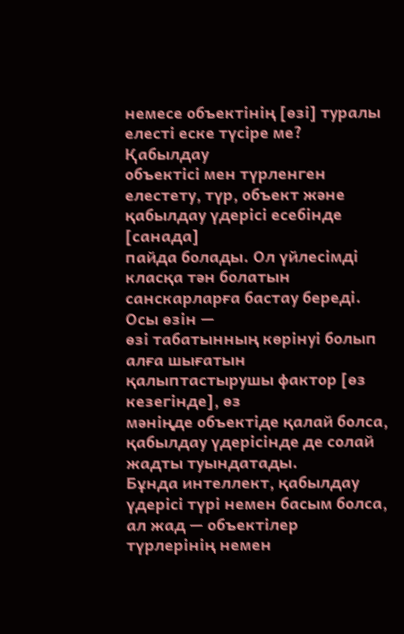немесе объектінің [өзі] туралы елесті еске түсіре ме? Қабылдау
объектісі мен түрленген елестету, түр, объект және қабылдау үдерісі есебінде [санада]
пайда болады. Ол үйлесімді класқа тән болатын санскарларға бастау береді. Осы өзін —
өзі табатынның көрінуі болып алға шығатын қалыптастырушы фактор [өз кезегінде], өз
мәніңде объектіде қалай болса, қабылдау үдерісінде де солай жадты туындатады.
Бұнда интеллект, қабылдау үдерісі түрі немен басым болса, ал жад — объектілер
түрлерінің немен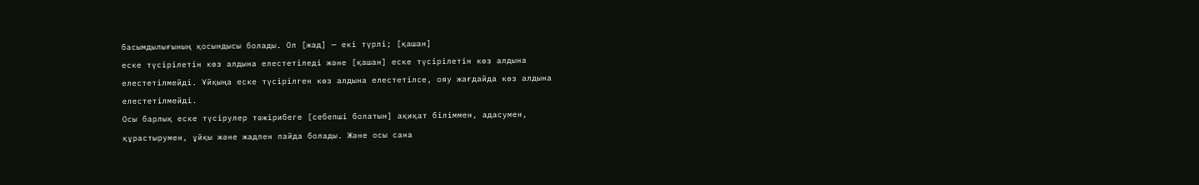басымдылығының қосындысы болады. Ол [жад] — екі түрлі; [қашан]
еске түсірілетін көз алдына елестетіледі және [қашан] еске түсірілетін көз алдына
елестетілмейді. Ұйқыңа еске түсірілген көз алдына елестетілсе, ояу жағдайда көз алдына
елестетілмейді.
Осы барлық еске түсірулер тәжірибеге [себепші болатын] ақиқат біліммен, адасумен,
құрастырумен, ұйқы және жадпен пайда болады. Және осы сана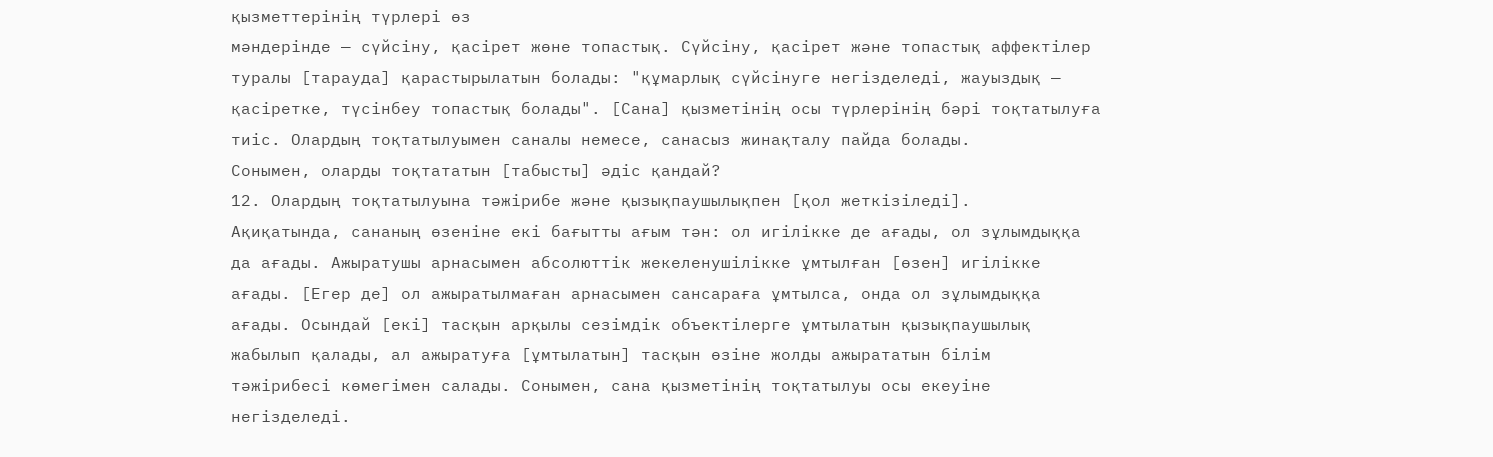қызметтерінің түрлері өз
мәндерінде — сүйсіну, қасірет жөне топастық. Сүйсіну, қасірет және топастық аффектілер
туралы [тарауда] қарастырылатын болады: "құмарлық сүйсінуге негізделеді, жауыздық —
қасіретке, түсінбеу топастық болады". [Сана] қызметінің осы түрлерінің бәрі тоқтатылуға
тиіс. Олардың тоқтатылуымен саналы немесе, санасыз жинақталу пайда болады.
Сонымен, оларды тоқтататын [табысты] әдіс қандай?
12. Олардың тоқтатылуына тәжірибе және қызықпаушылықпен [қол жеткізіледі].
Ақиқатында, сананың өзеніне екі бағытты ағым тән: ол игілікке де ағады, ол зұлымдыққа
да ағады. Ажыратушы арнасымен абсолюттік жекеленушілікке ұмтылған [өзен] игілікке
ағады. [Егер де] ол ажыратылмаған арнасымен сансараға ұмтылса, онда ол зұлымдыққа
ағады. Осындай [екі] тасқын арқылы сезімдік объектілерге ұмтылатын қызықпаушылық
жабылып қалады, ал ажыратуға [ұмтылатын] тасқын өзіне жолды ажырататын білім
тәжірибесі көмегімен салады. Сонымен, сана қызметінің тоқтатылуы осы екеуіне
негізделеді.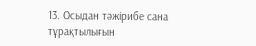13. Осыдан тәжірибе сана тұрақтылығын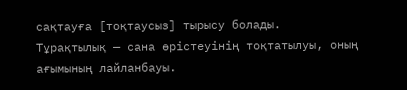сақтауға [тоқтаусыз] тырысу болады.
Тұрақтылық — сана өрістеуінің тоқтатылуы, оның ағымының лайланбауы.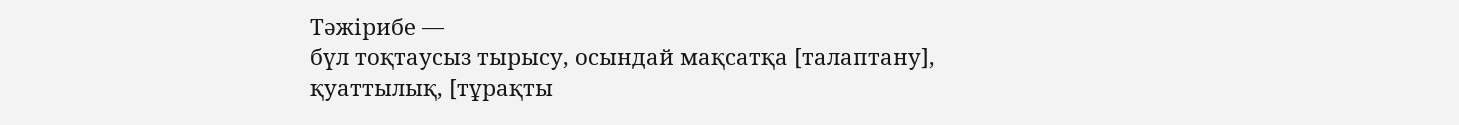Тәжірибе —
бүл тоқтаусыз тырысу, осындай мақсатқа [талаптану], қуаттылық, [тұрақты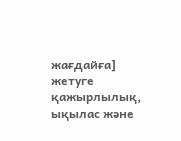жағдайға]
жетуге қажырлылық, ықылас және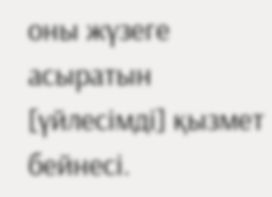оны жүзеге асыратын [үйлесімді] қызмет бейнесі.